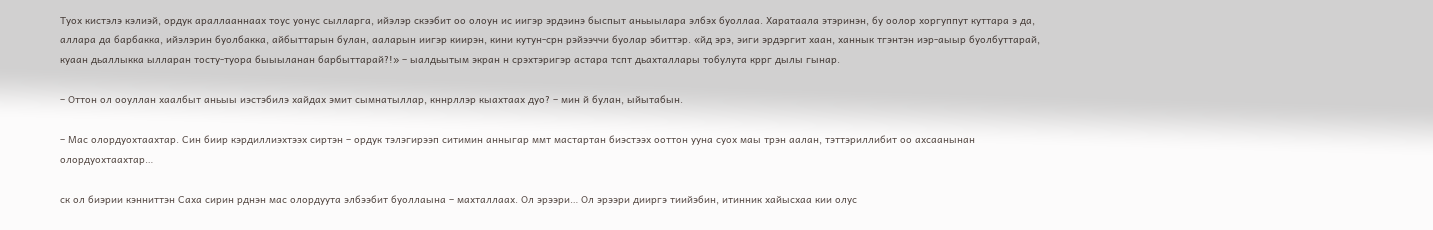Туох кистэлэ кэлиэй, ордук араллааннаах тоус уонус сылларга, ийэлэр скээбит оо олоун ис иигэр эрдэинэ быспыт аньыылара элбэх буоллаа. Харатаала этэринэн, бу оолор хоргуппут куттара э да, аллара да барбакка, ийэлэрин буолбакка, айбыттарын булан, ааларын иигэр киирэн, кини кутун-срн рэйээччи буолар эбиттэр. «йд эрэ, эиги эрдэргит хаан, ханнык тгэнтэн иэр-аыыр буолбуттарай, куаан дьаллыкка ылларан тосту-туора быыыланан барбыттарай?!» – ыалдьытым экран н срэхтэригэр астара тспт дьахталлары тобулута кррг дылы гынар.

– Оттон ол ооуллан хаалбыт аньыы иэстэбилэ хайдах эмит сымнатыллар, кннрллэр кыахтаах дуо? – мин й булан, ыйытабын.

– Мас олордуохтаахтар. Син биир кэрдиллиэхтээх сиртэн – ордук тэлэгирээп ситимин анныгар ммт мастартан биэстээх ооттон ууна суох маы трэн аалан, тэттэриллибит оо ахсаанынан олордуохтаахтар…

ск ол биэрии кэнниттэн Саха сирин рднэн мас олордуута элбээбит буоллаына – махталлаах. Ол эрээри… Ол эрээри дииргэ тиийэбин, итинник хайысхаа кии олус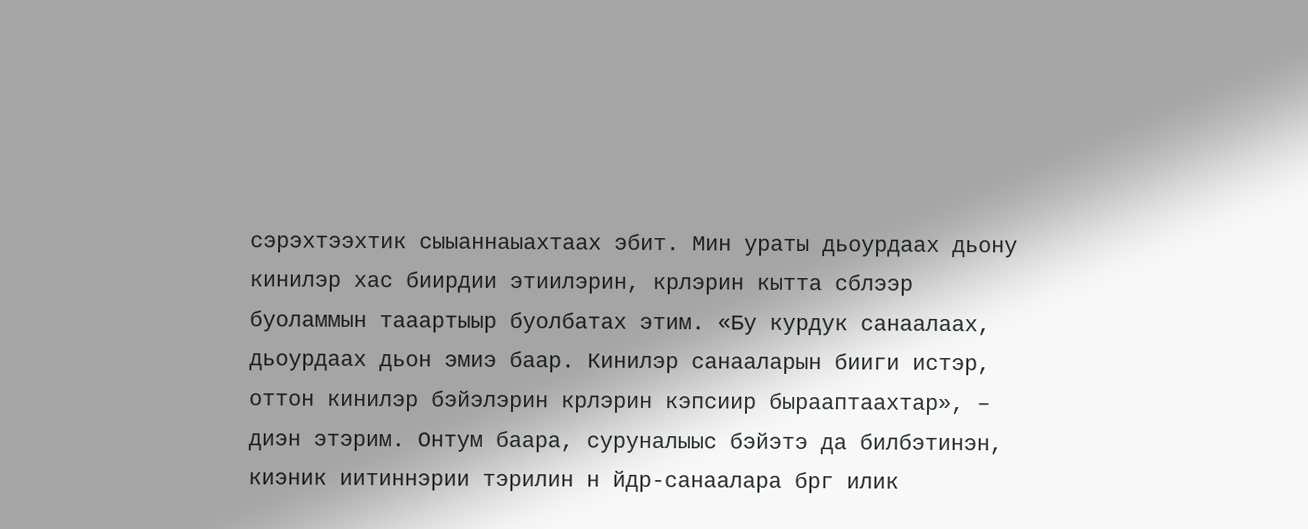сэрэхтээхтик сыыаннаыахтаах эбит. Мин ураты дьоурдаах дьону кинилэр хас биирдии этиилэрин, крлэрин кытта сблээр буоламмын тааартыыр буолбатах этим. «Бу курдук санаалаах, дьоурдаах дьон эмиэ баар. Кинилэр санааларын бииги истэр, оттон кинилэр бэйэлэрин крлэрин кэпсиир бырааптаахтар», – диэн этэрим. Онтум баара, суруналыыс бэйэтэ да билбэтинэн, киэник иитиннэрии тэрилин н йдр-санаалара брг илик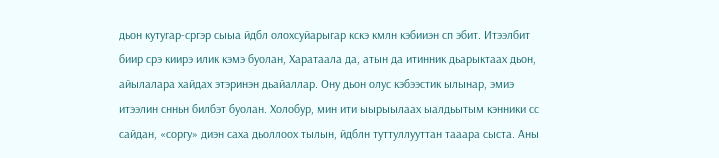дьон кутугар-сргэр сыыа йдбл олохсуйарыгар кскэ кмлн кэбииэн сп эбит. Итээлбит биир срэ киирэ илик кэмэ буолан, Харатаала да, атын да итинник дьарыктаах дьон, айылалара хайдах этэринэн дьайаллар. Ону дьон олус кэбээстик ылынар, эмиэ итээлин снньн билбэт буолан. Холобур, мин ити ыырыылаах ыалдьытым кэнники сс сайдан, «соргу» диэн саха дьоллоох тылын, йдблн туттуллууттан тааара сыста. Аны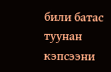били батас туунан кэпсээни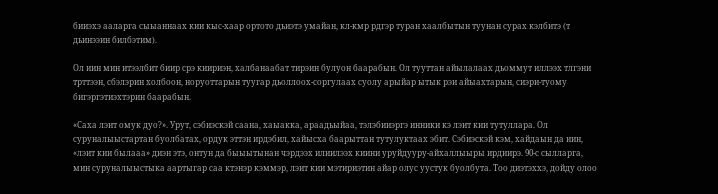бииэхэ ааларга сыыаннаах кии кыс-хаар ортото дьиэтэ умайан, кл-кмр рдгэр туран хаалбытын туунан сурах кэлбитэ (т дьинээин билбэтим).

Ол иин мин итээлбит биир срэ киириэн, халбанаабат тирэин булуон баарабын. Ол тууттан айылалаах дьоммут иллээх тлгэни трттээн, сбэлэрин холбоон, норуоттарын туугар дьоллоох-соргулаах суолу арыйар ытык рэи айыахтарын, сиэри-туому бигэргэтиэхтэрин баарабын.

«Саха лэит омук дуо?». Урут, сэбиэскэй саана, хаыакка, араадьыйаа, тэлэбииэргэ инники кэ лэит кии тутуллара. Ол суруналыыстартан буолбатах, ордук эттэн ирдэбил, хайысха баарыттан тутулуктаах эбит. Сэбиэскэй кэм, хайдаын да иин, «лэит кии былааа» диэн этэ, онтун да быыытынан чэрдээх илиилээх киини уруйдууру-айхаллыыры ирдиирэ. 90-с сылларга, мин суруналыыстыка аартыгар саа ктэнэр кэммэр, лэит кии мэтириэтин айар олус уустук буолбута. Тоо диэтэххэ, дойду олоо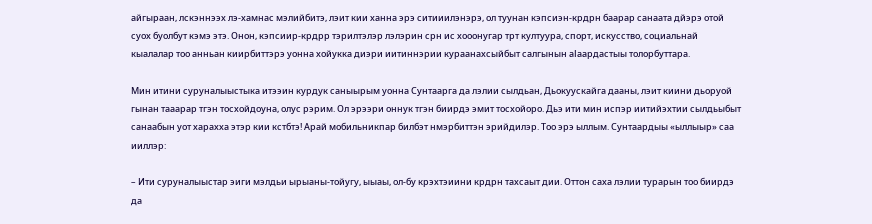айгыраан, лскэннээх лэ-хамнас мэлийбитэ, лэит кии ханна эрэ ситииилэнэрэ, ол туунан кэпсиэн-крдрн баарар санаата дйэрэ отой суох буолбут кэмэ этэ. Онон, кэпсиир-крдрр тэрилтэлэр лэлэрин срн ис хооонугар трт култуура, спорт, искусство, социальнай кыалалар тоо анньан киирбиттэрэ уонна хойукка диэри иитиннэрии кураанахсыйбыт салгынын аІаардастыы толорбуттара.

Мин итини суруналыыстыка итээин курдук саныырым уонна Сунтаарга да лэлии сылдьан, Дьокуускайга дааны, лэит киини дьоруой гынан тааарар тгэн тосхойдоуна, олус рэрим. Ол эрээри оннук тгэн биирдэ эмит тосхойоро. Дьэ ити мин испэр иитийэхтии сылдьыбыт санаабын уот харахха этэр кии кстбтэ! Арай мобильникпар билбэт нмэрбиттэн эрийдилэр. Тоо эрэ ыллым. Сунтаардыы «ыллыыр» саа ииллэр:

– Ити суруналыыстар эиги мэлдьи ырыаны-тойугу, ыыаы, ол-бу крэхтэиини крдрн тахсаыт дии. Оттон саха лэлии турарын тоо биирдэ да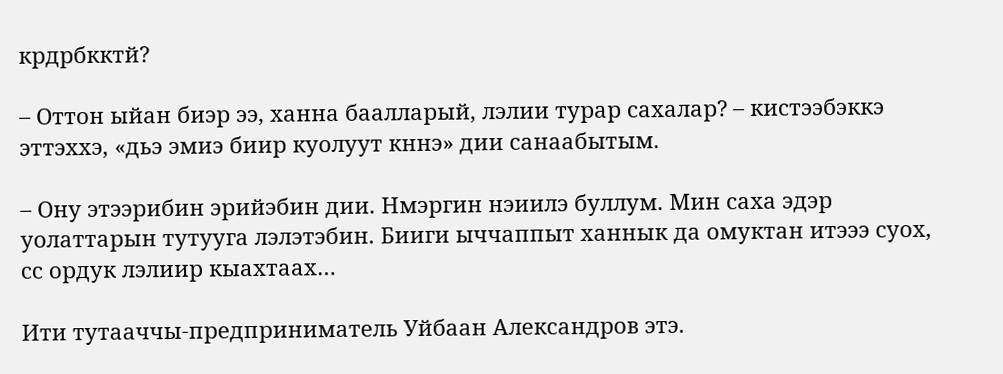крдрбкктй?

– Оттон ыйан биэр ээ, ханна баалларый, лэлии турар сахалар? – кистээбэккэ эттэххэ, «дьэ эмиэ биир куолуут кннэ» дии санаабытым.

– Ону этээрибин эрийэбин дии. Нмэргин нэиилэ буллум. Мин саха эдэр уолаттарын тутууга лэлэтэбин. Бииги ыччаппыт ханнык да омуктан итэээ суох, сс ордук лэлиир кыахтаах…

Ити тутааччы-предприниматель Уйбаан Александров этэ.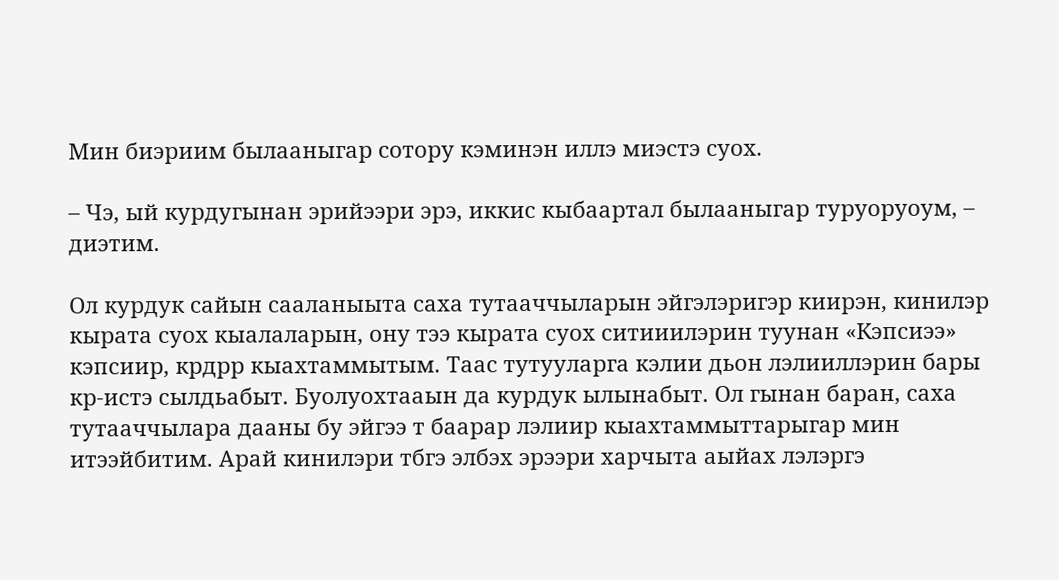Мин биэриим былааныгар сотору кэминэн иллэ миэстэ суох.

– Чэ, ый курдугынан эрийээри эрэ, иккис кыбаартал былааныгар туруоруоум, – диэтим.

Ол курдук сайын сааланыыта саха тутааччыларын эйгэлэригэр киирэн, кинилэр кырата суох кыалаларын, ону тээ кырата суох ситииилэрин туунан «Кэпсиээ» кэпсиир, крдрр кыахтаммытым. Таас тутууларга кэлии дьон лэлииллэрин бары кр-истэ сылдьабыт. Буолуохтааын да курдук ылынабыт. Ол гынан баран, саха тутааччылара дааны бу эйгээ т баарар лэлиир кыахтаммыттарыгар мин итээйбитим. Арай кинилэри тбгэ элбэх эрээри харчыта аыйах лэлэргэ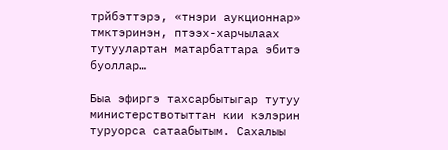трйбэттэрэ, «тнэри аукционнар» тмктэринэн, птээх-харчылаах тутуулартан матарбаттара эбитэ буоллар…

Быа эфиргэ тахсарбытыгар тутуу министерствотыттан кии кэлэрин туруорса сатаабытым. Сахалыы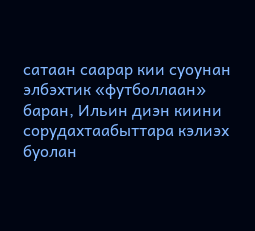сатаан саарар кии суоунан элбэхтик «футболлаан» баран, Ильин диэн киини сорудахтаабыттара кэлиэх буолан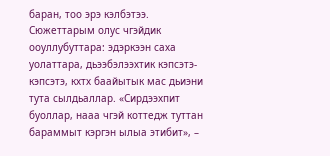баран, тоо эрэ кэлбэтээ. Сюжеттарым олус чгэйдик ооуллубуттара: эдэркээн саха уолаттара, дьээбэлээхтик кэпсэтэ-кэпсэтэ, кхтх баайытык мас дьиэни тута сылдьаллар. «Сирдээхпит буоллар, нааа чгэй коттедж туттан бараммыт кэргэн ылыа этибит», –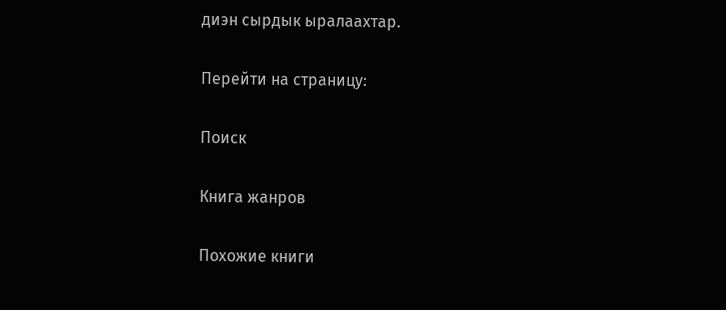диэн сырдык ыралаахтар.

Перейти на страницу:

Поиск

Книга жанров

Похожие книги